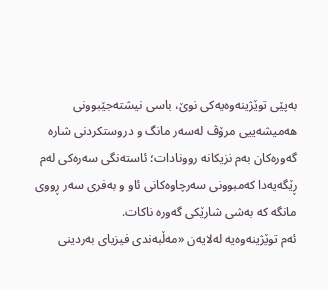بەپێی توێژینەوەیەکی نوێ، باسی نیشتەجێبوونی هەمیشەییی مرۆڤ لەسەر مانگ و دروستکردنی شارە گەورەکان بەم نزیکانە روونادات؛ ئاستەنگی سەرەکی لەم ڕێگەیەدا کەمبوونی سەرچاوەکانی ئاو و بەفری سەر ڕووی مانگە کە بەشی شارێکی گەورە ناکات.
ئەم توێژینەوەیە لەلایەن «مەڵبەندی فیزیای بەردینی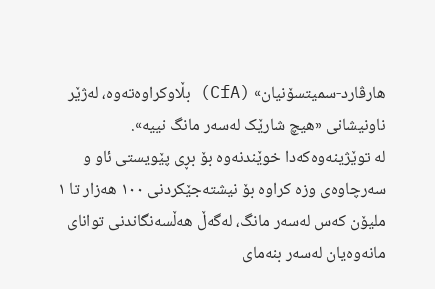هارڤارد-سمیتسۆنیان» (CfA) بڵاوکراوەتەوە، لەژێر ناونیشانی «هیچ شارێک لەسەر مانگ نییە».
لە توێژینەوەکەدا خوێندنەوە بۆ بڕی پێویستی ئاو و سەرچاوەی وزە کراوە بۆ نیشتەجێکردنی ۱۰۰ هەزار تا ۱ ملیۆن کەس لەسەر مانگ، لەگەڵ هەڵسەنگاندنی توانای مانەوەیان لەسەر بنەمای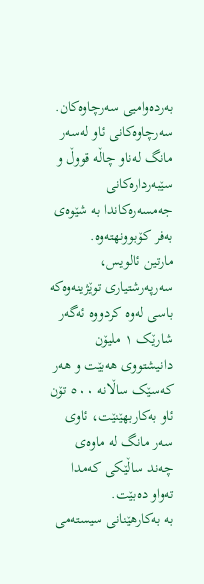بەردەوامیی سەرچاوەکان.
سەرچاوەکانی ئاو لەسەر مانگ لەناو چاڵە قووڵ و سێبەردارەکانی جەمسەرەکاندا بە شێوەی بەفر کۆبوونهتەوە.
مارتین ئالویس، سەرپەرشتیاری توێژینەوەکە باسی لەوە کردووە ئەگەر شارێک ۱ ملیۆن دانیشتووی هەبێت و هەر کەسێک ساڵانە ٥۰۰ تۆن ئاو بەکاربهێنێت، ئاوی سەر مانگ لە ماوەی چەند ساڵێکی کەمدا تەواو دەبێت.
بە بەکارهێنانی سیستەمی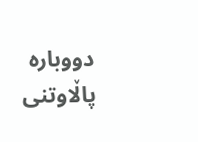دووبارە پاڵاوتنی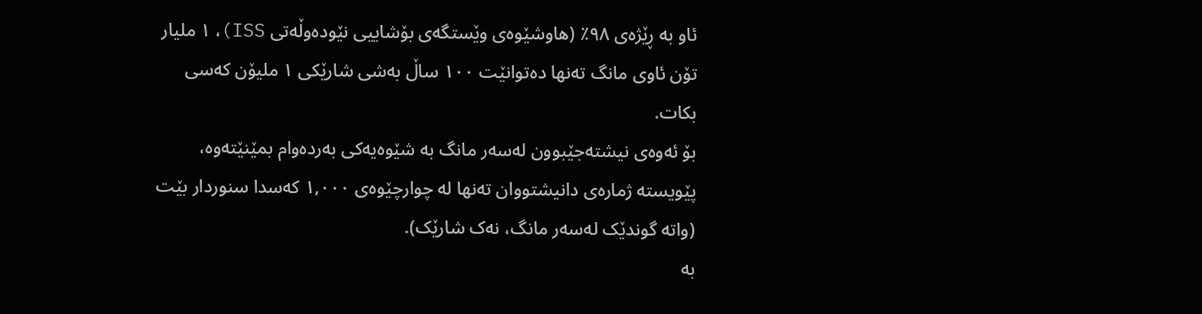ئاو بە ڕێژەی ۹۸٪ (هاوشێوەی وێستگەی بۆشاییی نێودەوڵەتی ISS)، ۱ ملیار تۆن ئاوی مانگ تەنها دەتوانێت ۱۰۰ ساڵ بەشی شارێکی ۱ ملیۆن کەسی بکات.
بۆ ئەوەی نیشتەجێبوون لەسەر مانگ بە شێوەیەکی بەردەوام بمێنێتەوە، پێویستە ژمارەی دانیشتووان تەنها لە چوارچێوەی ۱,۰۰۰ کەسدا سنوردار بێت (واتە گوندێک لەسەر مانگ، نەک شارێک).
بە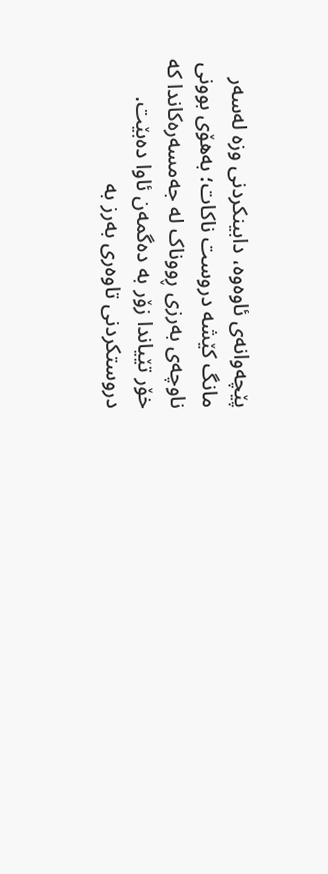پێچەوانەی ئاوەوە، دابینکردنی وزە لەسەر مانگ کێشە دروست ناکات؛ بەهۆی بوونی ناوچەی بەرزی ڕووناک لە جەمسەرەکاندا کە خۆر تێیاندا زۆر بە دەگمەن ئاوا دەبێت.
دروستکردنی تاوەری بەرز بە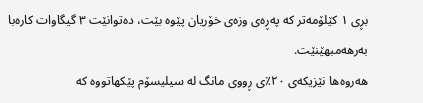بڕی ۱ کێلۆمەتر کە پەڕەی وزەی خۆریان پێوە بێت، دەتوانێت ۳ گیگاوات کارەبا بەرهەمبهێنێت.
هەروەها نێزیکەی ۲۰٪ی ڕووی مانگ لە سیلیسۆم پێکهاتووە کە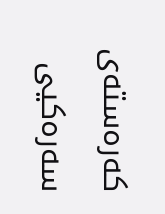کەرەستەی سەرەکیی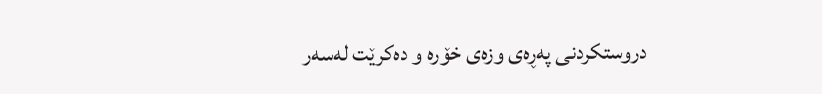دروستکردنی پەڕەی وزەی خۆرە و دەکرێت لەسەر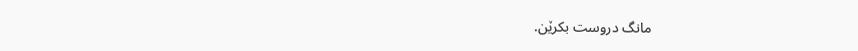مانگ دروست بکرێن.